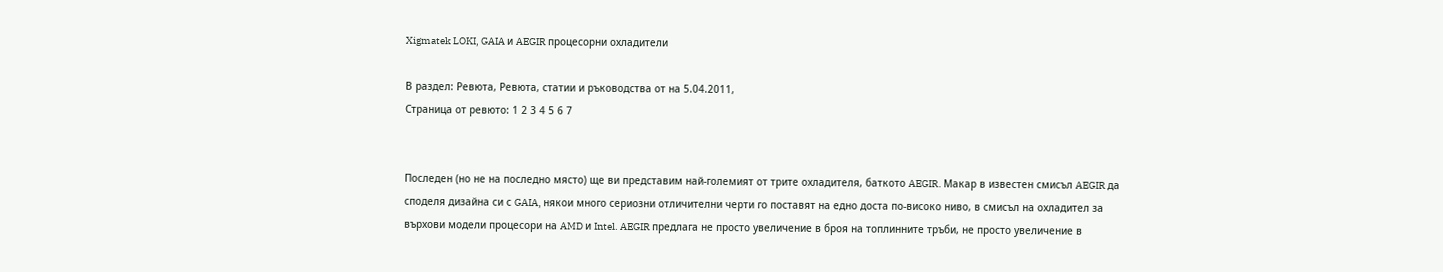Xigmatek LOKI, GAIA и AEGIR процесорни охладители

В раздел: Ревюта, Ревюта, статии и ръководства от на 5.04.2011,
Страница от ревюто: 1 2 3 4 5 6 7


Последен (но не на последно място) ще ви представим най-големият от трите охладителя, баткото AEGIR. Макар в известен смисъл AEGIR да споделя дизайна си с GAIA, някои много сериозни отличителни черти го поставят на едно доста по-високо ниво, в смисъл на охладител за върхови модели процесори на AMD и Intel. AEGIR предлага не просто увеличение в броя на топлинните тръби, не просто увеличение в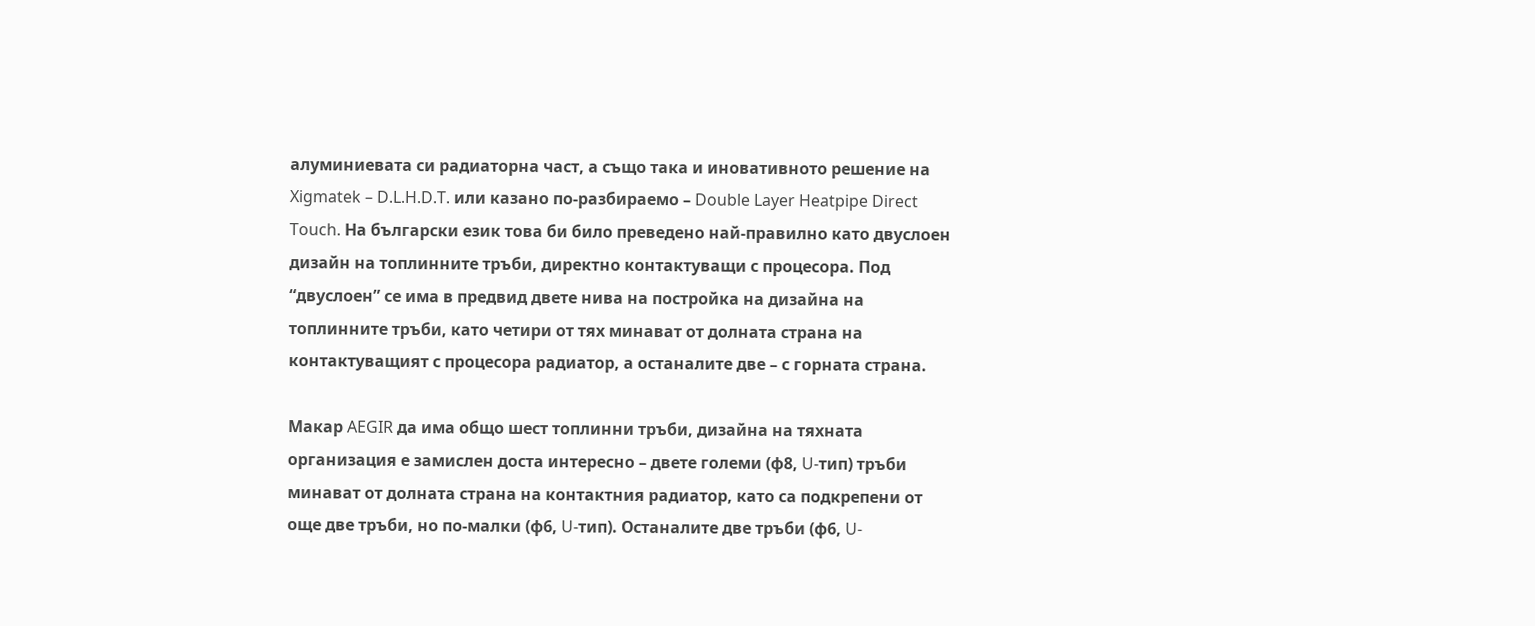алуминиевата си радиаторна част, а също така и иновативното решение на Xigmatek – D.L.H.D.T. или казано по-разбираемо – Double Layer Heatpipe Direct Touch. На български език това би било преведено най-правилно като двуслоен дизайн на топлинните тръби, директно контактуващи с процесора. Под “двуслоен” се има в предвид двете нива на постройка на дизайна на топлинните тръби, като четири от тях минават от долната страна на контактуващият с процесора радиатор, а останалите две – с горната страна.

Макар AEGIR да има общо шест топлинни тръби, дизайна на тяхната организация е замислен доста интересно – двете големи (ф8, U-тип) тръби минават от долната страна на контактния радиатор, като са подкрепени от още две тръби, но по-малки (ф6, U-тип). Останалите две тръби (ф6, U-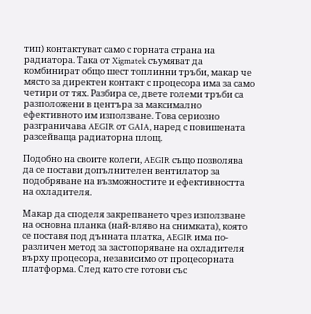тип) контактуват само с горната страна на радиатора. Така от Xigmatek съумяват да комбинират общо шест топлинни тръби, макар че място за директен контакт с процесора има за само четири от тях. Разбира се, двете големи тръби са разположени в центъра за максимално ефективното им използване. Това сериозно разграничава AEGIR от GAIA, наред с повишената разсейваща радиаторна площ.

Подобно на своите колеги, AEGIR също позволява да се постави допълнителен вентилатор за подобряване на възможностите и ефективността на охладителя.

Макар да споделя закрепването чрез използване на основна планка (най-вляво на снимката), която се поставя под дънната платка, AEGIR има по-различен метод за застопоряване на охладителя върху процесора, независимо от процесорната платформа. След като сте готови със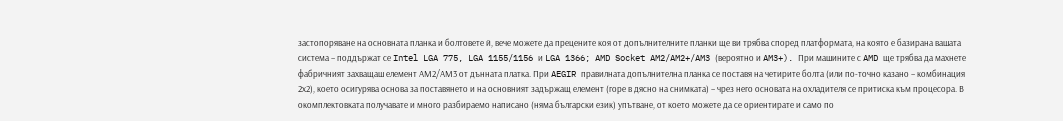застопоряване на основната планка и болтовете й, вече можете да прецените коя от допълнителните планки ще ви трябва според платформата, на която е базирана вашата система – поддържат се Intel LGA 775, LGA 1155/1156 и LGA 1366; AMD Socket AM2/AM2+/AM3 (вероятно и AM3+). При машините с AMD ще трябва да махнете фабричният захващаш елемент АМ2/АМ3 от дънната платка. При AEGIR правилната допълнителна планка се поставя на четирите болта (или по-точно казано – комбинация 2х2), което осигурява основа за поставянето и на основният задържащ елемент (горе в дясно на снимката) – чрез него основата на охладителя се притиска към процесора. В окомплектовката получавате и много разбираемо написано (няма български език) упътване, от което можете да се ориентирате и само по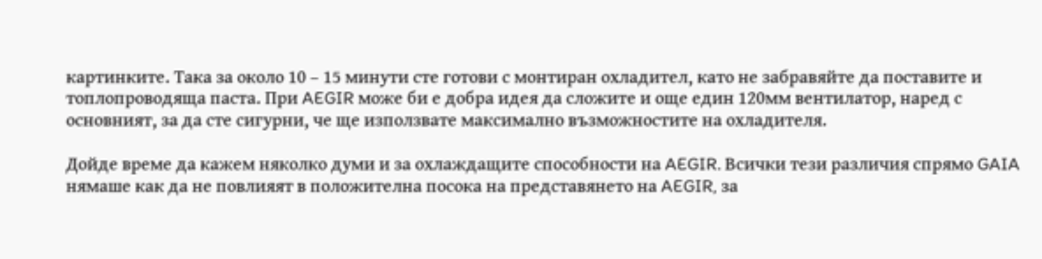картинките. Така за около 10 – 15 минути сте готови с монтиран охладител, като не забравяйте да поставите и топлопроводяща паста. При AEGIR може би е добра идея да сложите и още един 120мм вентилатор, наред с основният, за да сте сигурни, че ще използвате максимално възможностите на охладителя.

Дойде време да кажем няколко думи и за охлаждащите способности на AEGIR. Всички тези различия спрямо GAIA нямаше как да не повлияят в положителна посока на представянето на AEGIR, за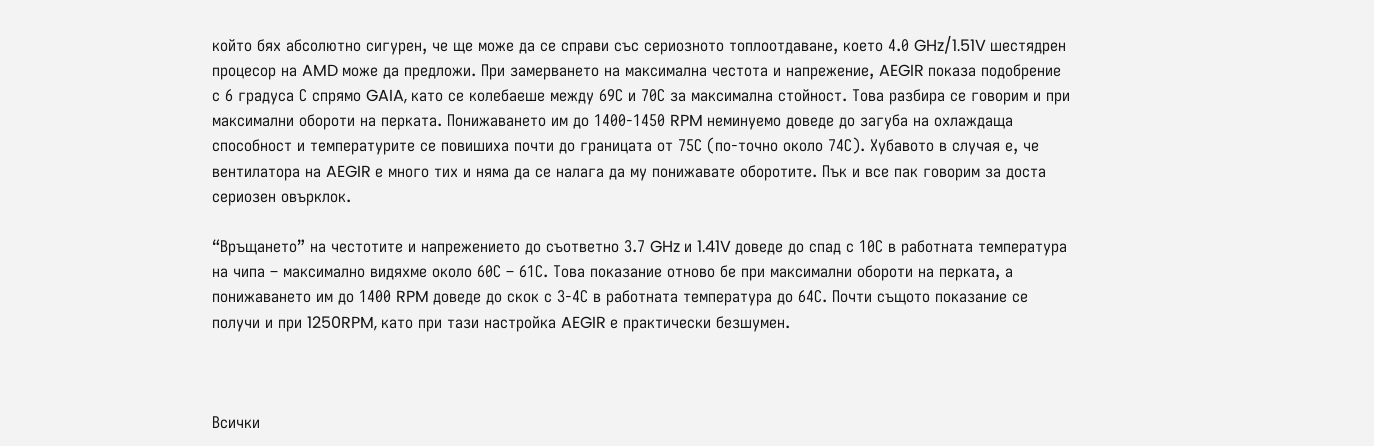който бях абсолютно сигурен, че ще може да се справи със сериозното топлоотдаване, което 4.0 GHz/1.51V шестядрен процесор на AMD може да предложи. При замерването на максимална честота и напрежение, AEGIR показа подобрение с 6 градуса С спрямо GAIA, като се колебаеше между 69С и 70С за максимална стойност. Това разбира се говорим и при максимални обороти на перката. Понижаването им до 1400-1450 RPM неминуемо доведе до загуба на охлаждаща способност и температурите се повишиха почти до границата от 75С (по-точно около 74С). Хубавото в случая е, че вентилатора на AEGIR е много тих и няма да се налага да му понижавате оборотите. Пък и все пак говорим за доста сериозен овърклок.

“Връщането” на честотите и напрежението до съответно 3.7 GHz и 1.41V доведе до спад с 10С в работната температура на чипа – максимално видяхме около 60С – 61С. Това показание отново бе при максимални обороти на перката, а понижаването им до 1400 RPM доведе до скок с 3-4С в работната температура до 64С. Почти същото показание се получи и при 1250RPM, като при тази настройка AEGIR е практически безшумен.



Всички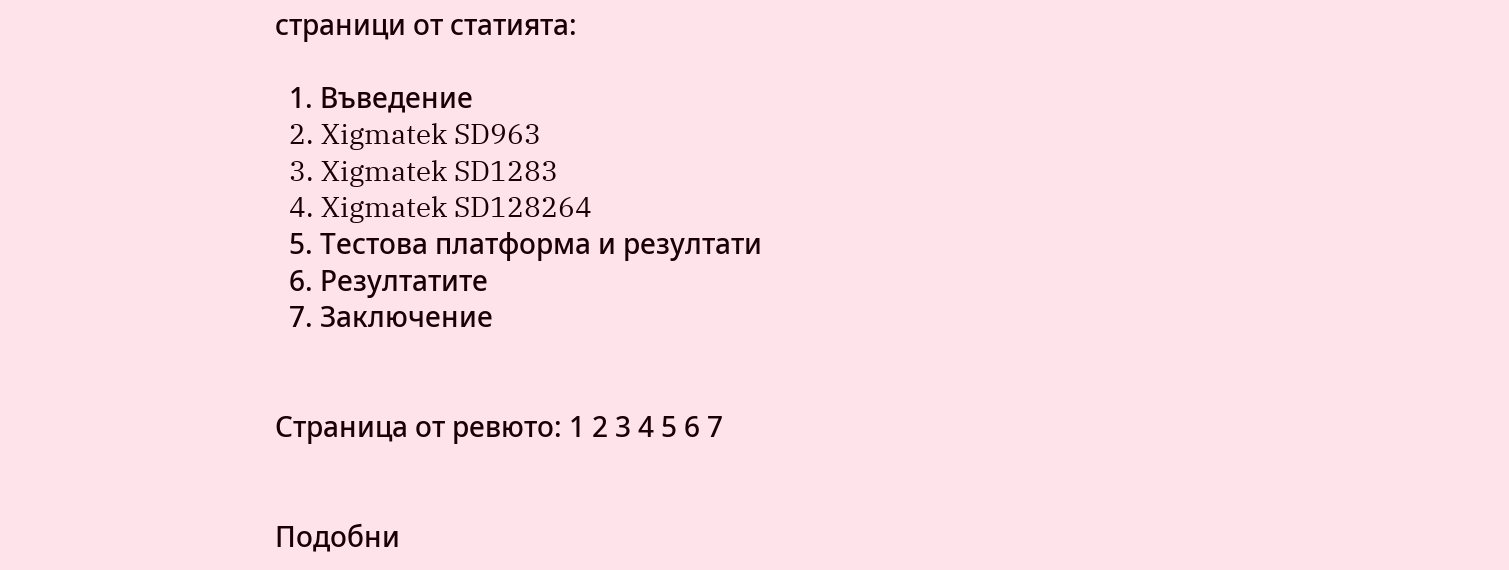страници от статията:

  1. Въведение
  2. Xigmatek SD963
  3. Xigmatek SD1283
  4. Xigmatek SD128264
  5. Тестова платформа и резултати
  6. Резултатите
  7. Заключение


Страница от ревюто: 1 2 3 4 5 6 7


Подобни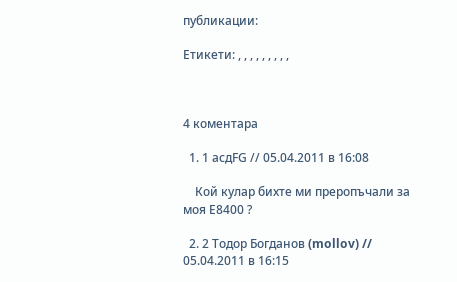публикации:

Етикети: , , , , , , , , ,



4 коментара

  1. 1 асдFG // 05.04.2011 в 16:08

    Кой кулар бихте ми преропъчали за моя Е8400 ?

  2. 2 Тодор Богданов (mollov) // 05.04.2011 в 16:15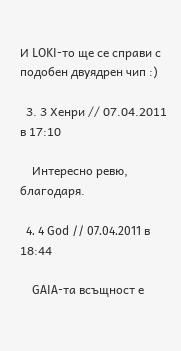И LOKI-то ще се справи с подобен двуядрен чип :)

  3. 3 Хенри // 07.04.2011 в 17:10

    Интересно ревю, благодаря.

  4. 4 God // 07.04.2011 в 18:44

    GAIA-та всъщност е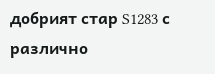добрият стар S1283 с различно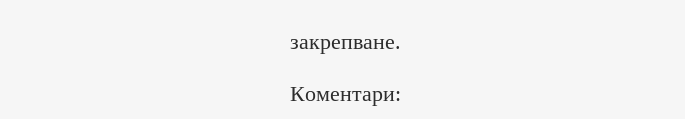закрепване.

Коментари: